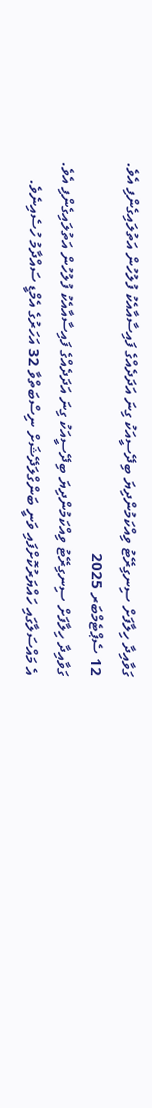ގަވާއިދާ ހިލާފަށް ސިނގިރޭޓު ވިއްކަމުންދިޔަ ބިދޭސީއަކު ގިނަ އަދަދެއްގެ ފައިސާއާއެކު ފުލުހުން އަތުލައިގެންފި އެވެ.
12 ސެޕްޓެމްބަރ 2025
ގަވާއިދާ ހިލާފަށް ސިނގިރޭޓު ވިއްކަމުންދިޔަ ބިދޭސީއަކު ގިނަ އަދަދެއްގެ ފައިސާއާއެކު ފުލުހުން އަތުލައިގެންފި އެވެ.
އެ މައްސަލާގައި ހައްޔަރުކޮށްފައި ވަނީ ބަންގްލަދޭޝަށް ނިސްބަތްވާ 32 އަހަރުގެ އެމްޑީ ސައްދާމު ހުސެއިނެވެ.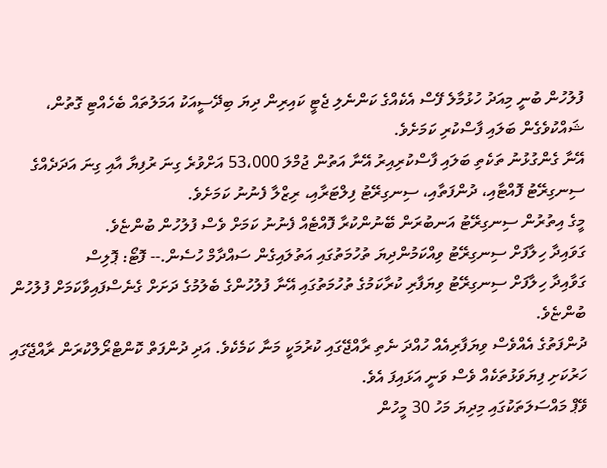ފުލުހުން ބުނީ މިއަދު ހުޅުމާލެ ފޭސް އެކެއްގެ ކަންނެލި ޖެޓީ ކައިރިން ދިޔަ ބިދޭސީއަކު އަމަލުތައް ބެހެއްޓި ގޮތުން، ޝައްކުވެގެން ބަލައި ފާސްކުރި ކަމަށެވެ.
އޭނާ ގެންގުޅުނު ތަކެތި ބަލައި ފާސްކުރިއިރު އޭނާ އަތުން ޖުމްލަ 53،000 އަށްވުރެ ގިނަ ރުފިޔާ އާއި ގިނަ އަދަދެއްގެ ސިނގިރޭޓު ފޮއްޓާއި، ދުންފަތާއި، ސިނގިރޭޓު ފިލްޓަރާއި، ރިޒްލާ ފެނުނު ކަމަށެވެ.
މީގެ އިތުރުން ސިނގިރޭޓު އަނބުރަން ބޭނުންކުރާ ފޮއްޓެއް ފެނުނު ކަމަށް ވެސް ފުލުހުން ބުންޏެވެ.
ގަވައިދާ ހިލާފަށް ސިނގިރޭޓު ވިއްކަމުންދިޔަ ތުހުމަތުގައި އަތުލައިގެން ސައްދާމް ހުސެން.-- ފޮޓޯ: ޕޮލިސް
ގަވާއިދާ ހިލާފަށް ސިނގިރޭޓު ވިޔަފާރި ކުރާކަމުގެ ތުހުމަތުގައި އޭނާ ފުލުހުންގެ ބެލުމުގެ ދަށަށް ގެނެސްފައިވާކަމަށް ފުލުހުން ބުންޏެވެ.
ދުންފަތުގެ އެއްވެސް ވިޔަފާރިއެއް ހުއްދަ ނެތި ރާއްޖޭގައި ކުރުމަކީ މަނާ ކަމެކެވެ. އަދި ދުންފަތް ކޮންޓްރޯލްކުރަން ރާއްޖޭގައި ހަރުކަށި ފިޔަވަޅުތަކެއް ވެސް ވަނީ އަޅައިފަ އެވެ.
ވޭޕް މައްސަލަތަކުގައި މިދިޔަ މަހު 30 މީހުން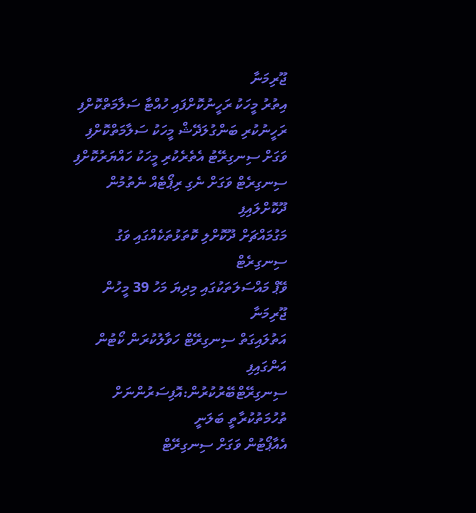ޖޫރިމަނާ
އިތުރު މީހަކު ރަހީނުކޮށްފައި ހުއްޓާ ސަލާމަތްކޮށްފި
ރަހީނުކުރި ބަންގުލަދޭޝް މީހަކު ސަލާމަތްކޮށްފި
ވަގަށް ސިނގިރޭޓު އެތެރެކުރި މީހަކު ހައްޔަރުކޮށްފި
ސިނގިރެޓް ވަގަށް ނެގި ރިޕޯޓެއް ނެތުމުން ދޫކޮށްލައިފި
މަގުމައްޗަށް ދޫކޮށްލި ކޮތަޅުތަކެއްގައި ވަގު ސިނގިރެޓް
ވޭޕް މައްސަލަތަކުގައި މިދިޔަ މަހު 39 މީހުން ޖޫރިމަނާ
އަތުލައިގަތް ސިނގިރޭޓް ހަވާލުކުރަން ކޯޓުން އަންގައިފި
ސިނގިރޭޓްބޭރުކުރުން:އޮފިސަރުންނަށް ތުހުމަތުކުރާތީ ބަލަނީ
އެއާޕޯޓުން ވަގަށް ސިނގިރޭޓް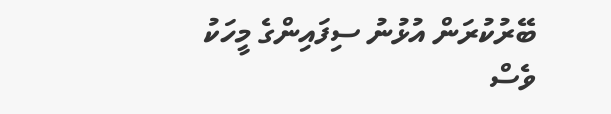ބޭރުކުރަން އުޅުނު ސިފައިންގެ މީހަކު ވެސް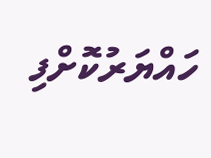ހައްޔަރުކޮށްފި